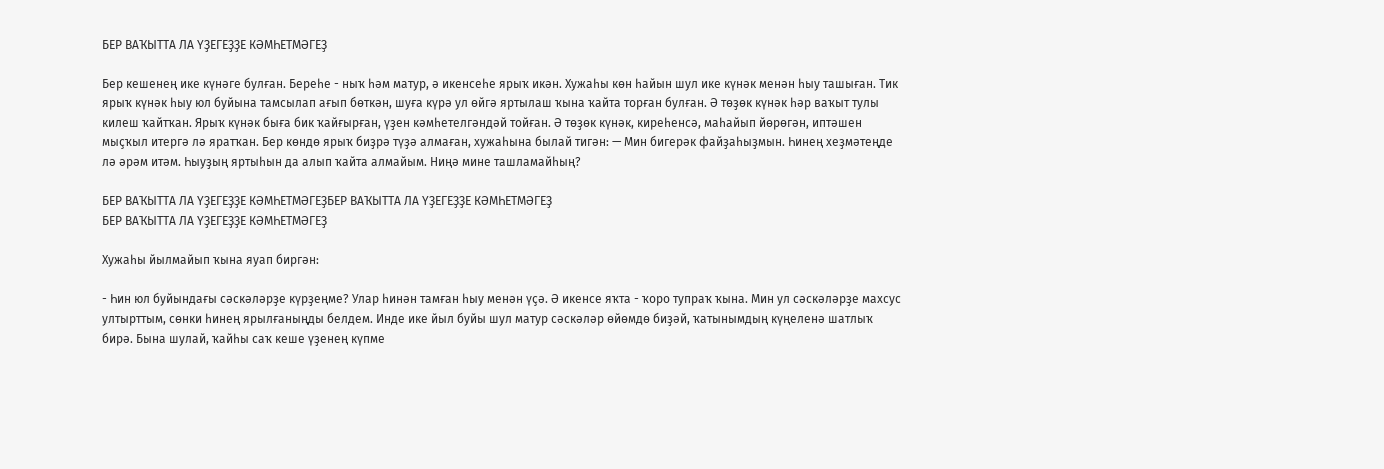БЕР ВАҠЫТТА ЛА ҮҘЕГЕҘҘЕ КӘМҺЕТМӘГЕҘ

Бер кешенең ике күнәге булған. Береһе - ныҡ һәм матур, ә икенсеһе ярыҡ икән. Хужаһы көн һайын шул ике күнәк менән һыу ташыған. Тик ярыҡ күнәк һыу юл буйына тамсылап ағып бөткән, шуға күрә ул өйгә яртылаш ҡына ҡайта торған булған. Ә төҙөк күнәк һәр ваҡыт тулы килеш ҡайтҡан. Ярыҡ күнәк быға бик ҡайғырған, үҙен кәмһетелгәндәй тойған. Ә төҙөк күнәк, киреһенсә, маһайып йөрөгән, иптәшен мыҫҡыл итергә лә яратҡан. Бер көндө ярыҡ биҙрә түҙә алмаған, хужаһына былай тигән: — Мин бигерәк файҙаһыҙмын. Һинең хеҙмәтеңде лә әрәм итәм. Һыуҙың яртыһын да алып ҡайта алмайым. Ниңә мине ташламайһың?

БЕР ВАҠЫТТА ЛА ҮҘЕГЕҘҘЕ КӘМҺЕТМӘГЕҘБЕР ВАҠЫТТА ЛА ҮҘЕГЕҘҘЕ КӘМҺЕТМӘГЕҘ
БЕР ВАҠЫТТА ЛА ҮҘЕГЕҘҘЕ КӘМҺЕТМӘГЕҘ

Хужаһы йылмайып ҡына яуап биргән:

- Һин юл буйындағы сәскәләрҙе күрҙеңме? Улар һинән тамған һыу менән үҫә. Ә икенсе яҡта - ҡоро тупраҡ ҡына. Мин ул сәскәләрҙе махсус ултырттым, сөнки һинең ярылғаныңды белдем. Инде ике йыл буйы шул матур сәскәләр өйөмдө биҙәй, ҡатынымдың күңеленә шатлыҡ бирә. Бына шулай, ҡайһы саҡ кеше үҙенең күпме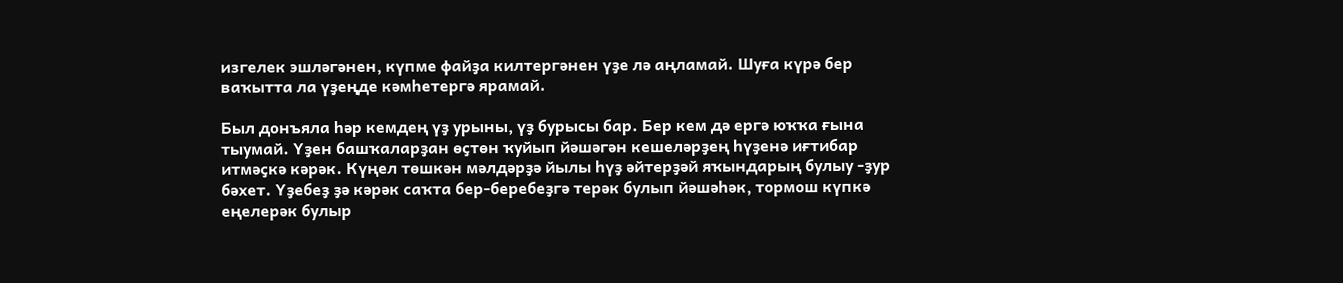изгелек эшләгәнен, күпме файҙа килтергәнен үҙе лә аңламай. Шуға күрә бер ваҡытта ла үҙеңде кәмһетергә ярамай.

Был донъяла һәр кемдең үҙ урыны, үҙ бурысы бар. Бер кем дә ергә юҡҡа ғына тыумай. Үҙен башҡаларҙан өҫтөн ҡуйып йәшәгән кешеләрҙең һүҙенә иғтибар итмәҫкә кәрәк. Күңел төшкән мәлдәрҙә йылы һүҙ әйтерҙәй яҡындарың булыу -ҙур бәхет. Үҙебеҙ ҙә кәрәк саҡта бер-беребеҙгә терәк булып йәшәһәк, тормош күпкә еңелерәк булыр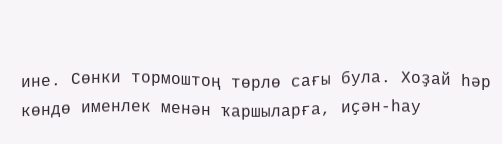ине. Сөнки тормоштоң төрлө сағы була. Хоҙай һәр көндө именлек менән ҡаршыларға, иҫән-һау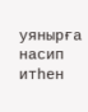уянырға насип итһен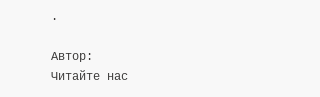.

Автор:
Читайте нас